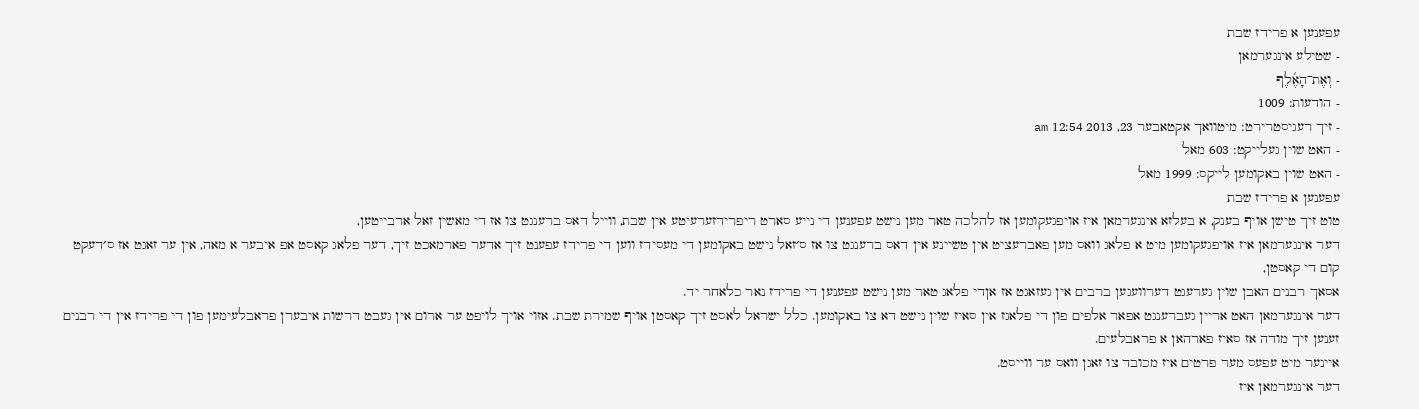עפענען א פרידז שבת
- שטילע אינגערמאן
- וְאֶת־הָאֶ֜לֶף
- הודעות: 1009
- זיך רעגיסטרירט: מיטוואך אקטאבער 23, 2013 12:54 am
- האט שוין געלייקט: 603 מאל
- האט שוין באקומען לייקס: 1999 מאל
עפענען א פרידז שבת
טוט זיך טישן אויף בענק, א בעלזא אינגערמאן איז אויפגעקומען אז להלכה טאר מען נישט עפענען די נייע סארט ריפרידזערעיטע אין שבת, ווייל דאס ברענגט צו אז די מאשין זאל ארבייטען,
דער אינגערמאן איז אויפגעקומען מיט א פלאג וואס מען פאברעציט אין טשיינע אין דאס ברענגט צו אז ס׳זאל נישט באקומען די מעסידז ווען די פרידז עפענט זיך אדער פארמאכט זיך, דער פלאג קאסט אפ איבער א מאה, אין ער זאגט אז ס׳דעקט קום די קאסטן,
אסאך רבנים האבן שוין גערעגט דערוועגען ברבים אין געזאגט אז אןדי פלאג טאר מען נישט עפענען די פרידז נאר כלאחר יד.
דער אינגערמאן האט אריין געברענגט אפאר אלפים פון די פלאגז אין סאיז שוין נישט דא צו באקומען. כלל ישראל לאסט זיך קאסטן אויף שמירת שבת. אזוי אויך לויפט ער ארום אין געבט דרשות איבערן פראבלעימען פון די פרידז אין די רבנים זענען זיך מודה אז סאיז פארהאן א פראבלעים.
איינער מיט עפעס מער פרטים איז מכובד צו זאגן וואס ער ווייסט.
דער אינגערמאן איז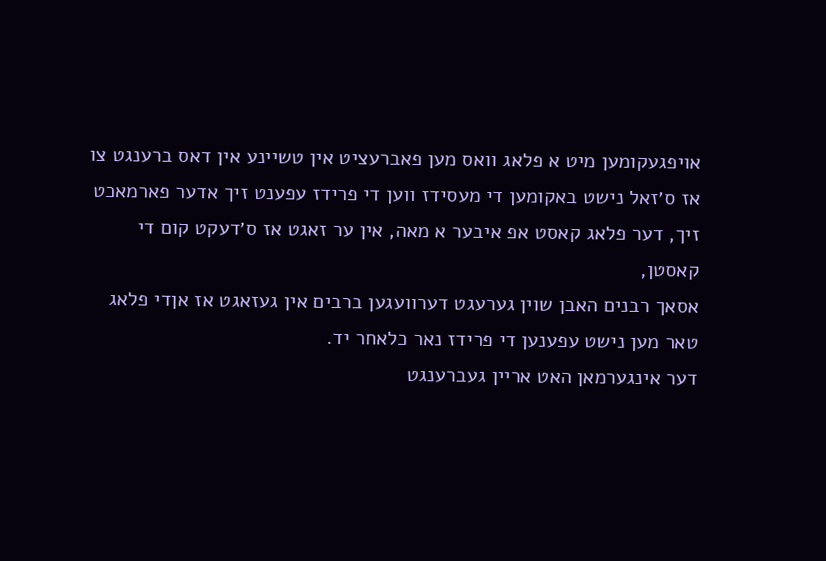אויפגעקומען מיט א פלאג וואס מען פאברעציט אין טשיינע אין דאס ברענגט צו אז ס׳זאל נישט באקומען די מעסידז ווען די פרידז עפענט זיך אדער פארמאכט זיך, דער פלאג קאסט אפ איבער א מאה, אין ער זאגט אז ס׳דעקט קום די קאסטן,
אסאך רבנים האבן שוין גערעגט דערוועגען ברבים אין געזאגט אז אןדי פלאג טאר מען נישט עפענען די פרידז נאר כלאחר יד.
דער אינגערמאן האט אריין געברענגט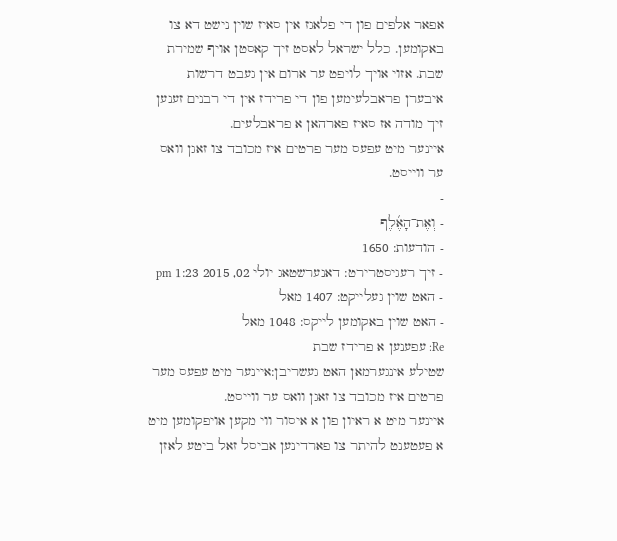אפאר אלפים פון די פלאגז אין סאיז שוין נישט דא צו באקומען. כלל ישראל לאסט זיך קאסטן אויף שמירת שבת. אזוי אויך לויפט ער ארום אין געבט דרשות איבערן פראבלעימען פון די פרידז אין די רבנים זענען זיך מודה אז סאיז פארהאן א פראבלעים.
איינער מיט עפעס מער פרטים איז מכובד צו זאגן וואס ער ווייסט.
-
- וְאֶת־הָאֶ֜לֶף
- הודעות: 1650
- זיך רעגיסטרירט: דאנערשטאג יולי 02, 2015 1:23 pm
- האט שוין געלייקט: 1407 מאל
- האט שוין באקומען לייקס: 1048 מאל
Re: עפענען א פרידז שבת
שטילע אינגערמאן האט געשריבן:איינער מיט עפעס מער פרטים איז מכובד צו זאגן וואס ער ווייסט.
איינער מיט א ראיון פון א איסור ווי מקען אויפקומען מיט א פעטענט להיתר צו פארדינען אביסל זאל ביטע לאזן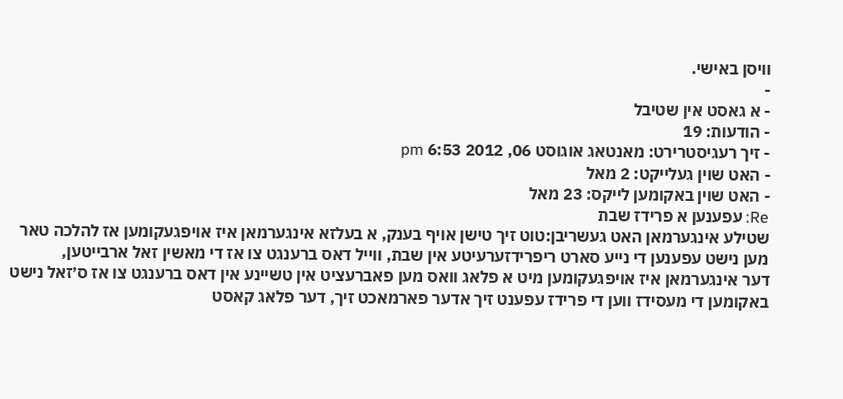וויסן באישי.
-
- א גאסט אין שטיבל
- הודעות: 19
- זיך רעגיסטרירט: מאנטאג אוגוסט 06, 2012 6:53 pm
- האט שוין געלייקט: 2 מאל
- האט שוין באקומען לייקס: 23 מאל
Re: עפענען א פרידז שבת
שטילע אינגערמאן האט געשריבן:טוט זיך טישן אויף בענק, א בעלזא אינגערמאן איז אויפגעקומען אז להלכה טאר מען נישט עפענען די נייע סארט ריפרידזערעיטע אין שבת, ווייל דאס ברענגט צו אז די מאשין זאל ארבייטען,
דער אינגערמאן איז אויפגעקומען מיט א פלאג וואס מען פאברעציט אין טשיינע אין דאס ברענגט צו אז ס׳זאל נישט באקומען די מעסידז ווען די פרידז עפענט זיך אדער פארמאכט זיך, דער פלאג קאסט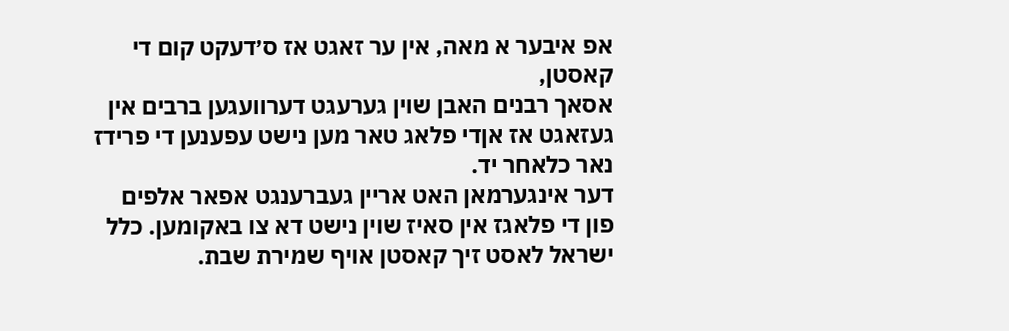אפ איבער א מאה, אין ער זאגט אז ס׳דעקט קום די קאסטן,
אסאך רבנים האבן שוין גערעגט דערוועגען ברבים אין געזאגט אז אןדי פלאג טאר מען נישט עפענען די פרידז נאר כלאחר יד.
דער אינגערמאן האט אריין געברענגט אפאר אלפים פון די פלאגז אין סאיז שוין נישט דא צו באקומען. כלל ישראל לאסט זיך קאסטן אויף שמירת שבת.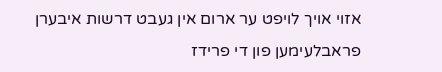אזוי אויך לויפט ער ארום אין געבט דרשות איבערן פראבלעימען פון די פרידז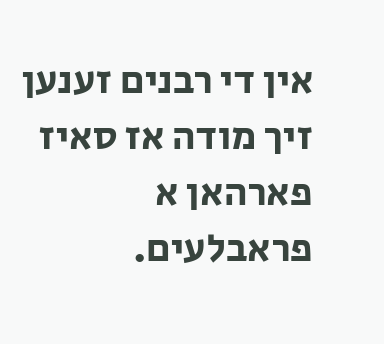אין די רבנים זענען זיך מודה אז סאיז פארהאן א פראבלעים.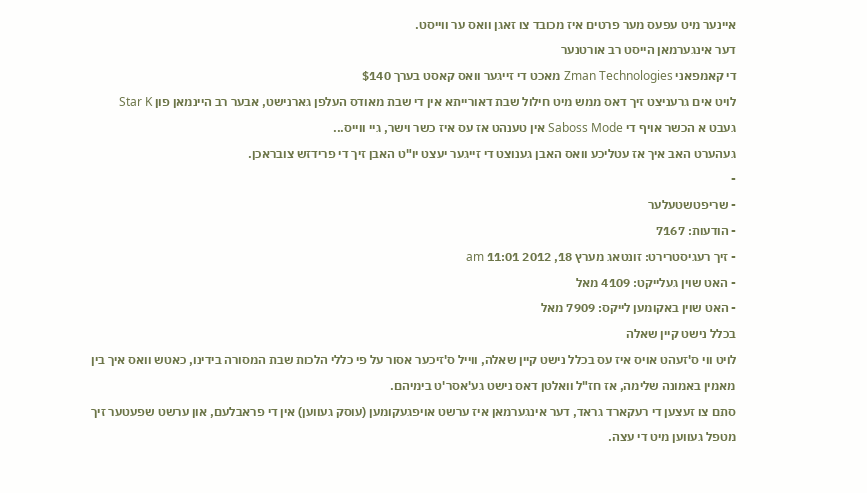איינער מיט עפעס מער פרטים איז מכובד צו זאגן וואס ער ווייסט.
דער אינגערמאן הייסט רב אורטנער
די קאמפאני Zman Technologies מאכט די זייגער וואס קאסט בערך $140
לויט אים גרעניצט זיך דאס ממש מיט חילול שבת דאורייתא אין די שבת מאודס העלפן גארנישט, אבער רב היינמאן פון Star K
געבט א הכשר אויף די Saboss Mode אין טענהט אז עס איז כשר וישר, גיי ווייס...
געהערט האב איך אז עטליכע וואס האבן גענוצט די זייגער יעצט יו"ט האבן זיך די פרידזש צובראכן.
-
- שריפטשטעלער
- הודעות: 7167
- זיך רעגיסטרירט: זונטאג מערץ 18, 2012 11:01 am
- האט שוין געלייקט: 4109 מאל
- האט שוין באקומען לייקס: 7909 מאל
בכלל נישט קיין שאלה
לויט ווי ס'זעהט אויס איז עס בכלל נישט קיין שאלה, ווייל ס'זיכער אסור על פי כללי הלכות שבת המסורה בידינו, כאטש וואס איך בין מאמין באמונה שלימה, אז חז"ל וואלטן דאס נישט גע'אסר'ט בימיהם.
סתם צו זעצען די רעקארד גראד, דער אינגערמאן איז ערשט אויפגעקומען (עוסק געווען) אין די פראבלעם, און ערשט שפעטער זיך מטפל געווען מיט די עצה.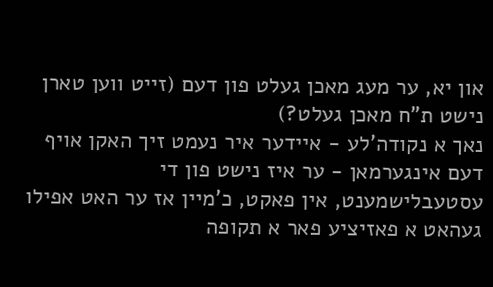און יא, ער מעג מאכן געלט פון דעם (זייט ווען טארן נישט ת"ח מאכן געלט?)
נאך א נקודה'לע - איידער איר נעמט זיך האקן אויף דעם אינגערמאן - ער איז נישט פון די עסטעבלישמענט, אין פאקט, כ'מיין אז ער האט אפילו געהאט א פאזיציע פאר א תקופה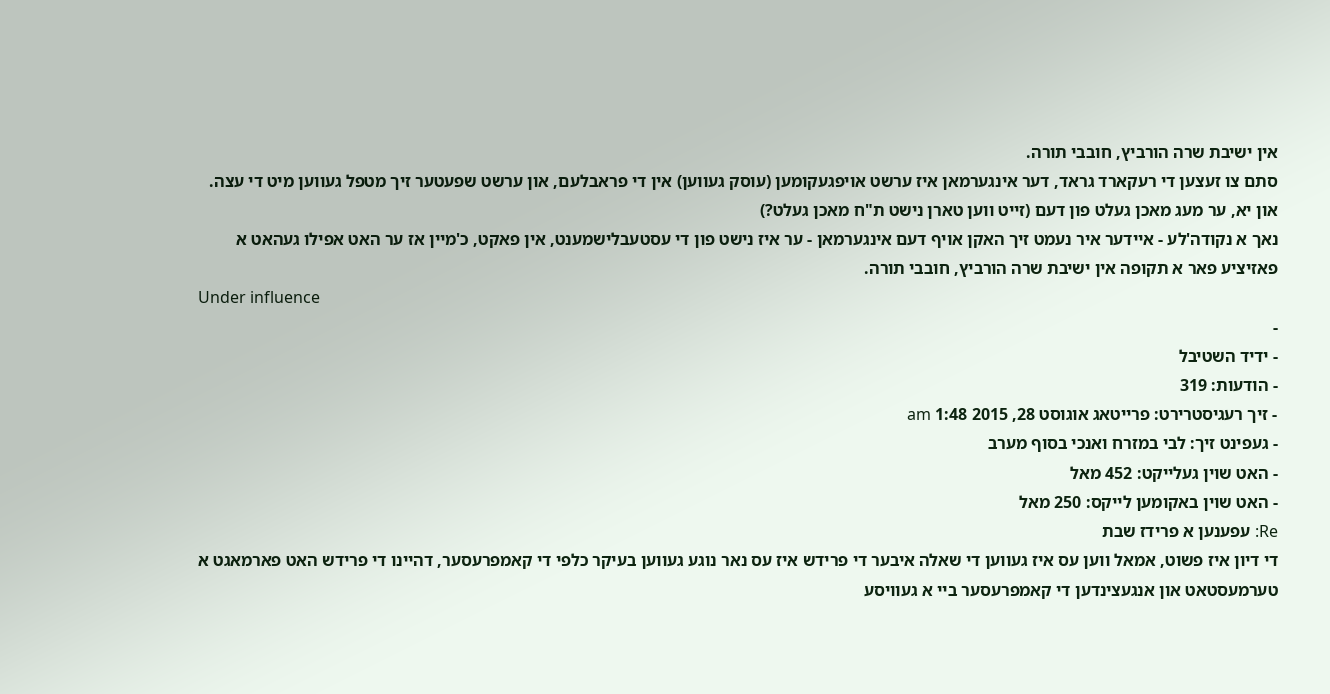אין ישיבת שרה הורביץ, חובבי תורה.
סתם צו זעצען די רעקארד גראד, דער אינגערמאן איז ערשט אויפגעקומען (עוסק געווען) אין די פראבלעם, און ערשט שפעטער זיך מטפל געווען מיט די עצה. און יא, ער מעג מאכן געלט פון דעם (זייט ווען טארן נישט ת"ח מאכן געלט?)
נאך א נקודה'לע - איידער איר נעמט זיך האקן אויף דעם אינגערמאן - ער איז נישט פון די עסטעבלישמענט, אין פאקט, כ'מיין אז ער האט אפילו געהאט א פאזיציע פאר א תקופה אין ישיבת שרה הורביץ, חובבי תורה.
Under influence
-
- ידיד השטיבל
- הודעות: 319
- זיך רעגיסטרירט: פרייטאג אוגוסט 28, 2015 1:48 am
- געפינט זיך: לבי במזרח ואנכי בסוף מערב
- האט שוין געלייקט: 452 מאל
- האט שוין באקומען לייקס: 250 מאל
Re: עפענען א פרידז שבת
די דיון איז פשוט, אמאל ווען עס איז געווען די שאלה איבער די פרידש איז עס נאר נוגע געווען בעיקר כלפי די קאמפרעסער, דהיינו די פרידש האט פארמאגט א טערמעסטאט און אנגעצינדען די קאמפרעסער ביי א געוויסע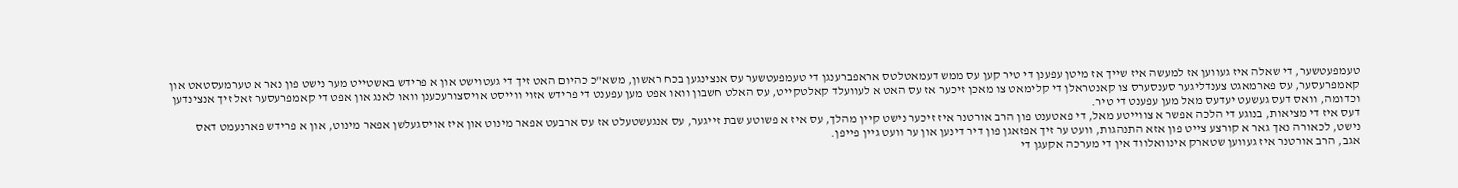טעמפעטשער, די שאלה איז געווען אז למעשה איז שייך אז מיטן עפענן די טיר קען עס ממש דעמאטלטס אראפברענגן די טעמפעטשער עס אנצינגען בכח ראשון, משא"כ כהיום האט זיך די געטוישט און א פרידש באשטייט מער נישט פון נאר א טערמעסטאט און קאמפרעסער, עס פארמאגט צענדליגער סענסערס צו קאנטראלן די קלימאט צו מאכן זיכער אז עס האט א לעוועלד קאלטקייט, עס האלט חשבון וואו אפט מען עפענט די פרידש אזוי ווייסט אויסצורעכענן וואו לאנג און אפט די קאמפרעסער זאל זיך אנצינדען וכדומה, וואס דעס געשעט יעדעס מאל מען עפענט די טיר.
דעס איז די מציאות, בנוגע די הלכה אפשר א צווייטע מאל, די פאטענט פון הרב אורטנר איז זיכער נישט קיין מהלך, עס איז א פשוטע שבת זייגער, עס אנגעשטעלט אז עס ארבעט אפאר מינוט און איז אויסגעלשן אפאר מינוט, און א פרידש פארנעמט דאס נישט, לכאורה נאך גאר א קורצע צייט פון אזא התנהגות, וועט ער זיך אפזאגן פון דיר דינען און ער וועט גיין פייפן.
אגב, הרב אורטנר איז געווען שטארק אינוואלווד אין די מערכה אקעגן די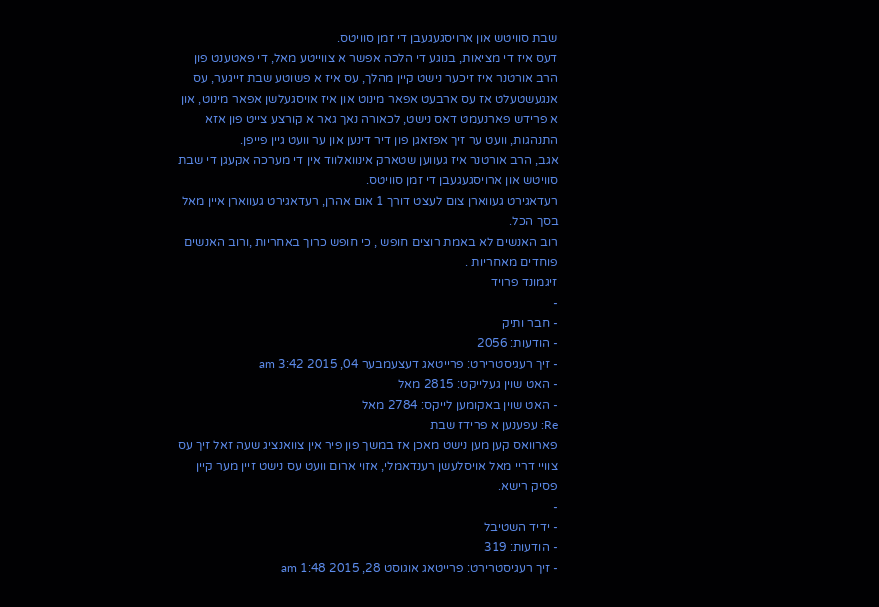שבת סוויטש און ארויסגעגעבן די זמן סוויטס.
דעס איז די מציאות, בנוגע די הלכה אפשר א צווייטע מאל, די פאטענט פון הרב אורטנר איז זיכער נישט קיין מהלך, עס איז א פשוטע שבת זייגער, עס אנגעשטעלט אז עס ארבעט אפאר מינוט און איז אויסגעלשן אפאר מינוט, און א פרידש פארנעמט דאס נישט, לכאורה נאך גאר א קורצע צייט פון אזא התנהגות, וועט ער זיך אפזאגן פון דיר דינען און ער וועט גיין פייפן.
אגב, הרב אורטנר איז געווען שטארק אינוואלווד אין די מערכה אקעגן די שבת סוויטש און ארויסגעגעבן די זמן סוויטס.
רעדאגירט געווארן צום לעצט דורך 1 אום אהרן, רעדאגירט געווארן איין מאל בסך הכל.
רוב האנשים לא באמת רוצים חופש , כי חופש כרוך באחריות ,ורוב האנשים פוחדים מאחריות .
זיגמונד פרויד
-
- חבר ותיק
- הודעות: 2056
- זיך רעגיסטרירט: פרייטאג דעצעמבער 04, 2015 3:42 am
- האט שוין געלייקט: 2815 מאל
- האט שוין באקומען לייקס: 2784 מאל
Re: עפענען א פרידז שבת
פארוואס קען מען נישט מאכן אז במשך פון פיר אין צוואנציג שעה זאל זיך עס צוויי דריי מאל אויסלעשן רענדאמלי, אזוי ארום וועט עס נישט זיין מער קיין פסיק רישא.
-
- ידיד השטיבל
- הודעות: 319
- זיך רעגיסטרירט: פרייטאג אוגוסט 28, 2015 1:48 am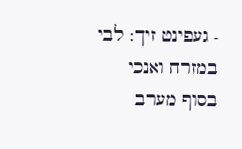- געפינט זיך: לבי במזרח ואנכי בסוף מערב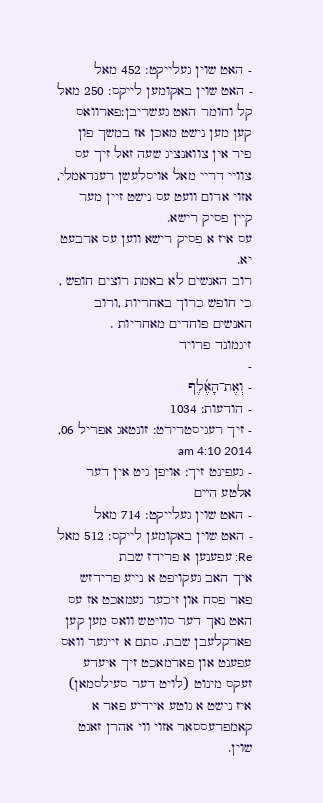- האט שוין געלייקט: 452 מאל
- האט שוין באקומען לייקס: 250 מאל
קל וחומר האט געשריבן:פארוואס קען מען נישט מאכן אז במשך פון פיר אין צוואנציג שעה זאל זיך עס צוויי דריי מאל אויסלעשן רענדאמלי, אזוי ארום וועט עס נישט זיין מער קיין פסיק רישא.
עס איז א פסיק רישא ווען עס ארבעט יא.
רוב האנשים לא באמת רוצים חופש , כי חופש כרוך באחריות ,ורוב האנשים פוחדים מאחריות .
זיגמונד פרויד
-
- וְאֶת־הָאֶ֜לֶף
- הודעות: 1034
- זיך רעגיסטרירט: זונטאג אפריל 06, 2014 4:10 am
- געפינט זיך: אויפן גיט אין דער אלטע הײם
- האט שוין געלייקט: 714 מאל
- האט שוין באקומען לייקס: 512 מאל
Re: עפענען א פרידז שבת
איך האב געקויפט א נייע פרידזש פאר פסח און זיכער געמאכט אז עס האט נאך דער סוויטש וואס מען קען פארקלעבן שבת. סתם א זייגער וואס עפענט און פארמאכט זיך איעדע זעקס מינוט (לויט דער סעילסמאן) איז נישט א גוטע איידיע פאר א קאמפרעססאר אזוי ווי אהרן זאגט שוין.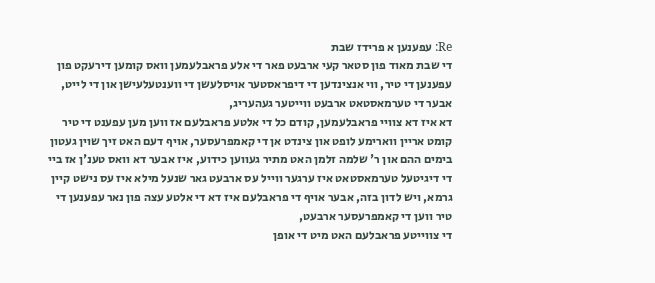Re: עפענען א פרידז שבת
די שבת מאוד פון סטאר קעי ארבעט פאר די אלע פראבלעמען וואס קומען דירעקט פון עפענען די טיר, ווי אנצינדען די דיפראסטער אויסלעשן די ווענטעלעישן און די לייט, אבער די טערמאסטאט ארבעט ווייטער געהעריג,
דא איז דא צוויי פראבלעמען, קודם כל די אלטע פראבלעם אז ווען מען עפענט די טיר קומט אריין ווארימע לופט און צינדט אן די קאמפרעסער, אויף דעם האט זיך שוין געטון בימים ההם און ר' שלמה זלמן האט מתיר געווען כידוע, איז אבער דא וואס טענ'ן אז ביי די דיגיטעל טערמאסטאט איז ערגער ווייל עס ארבעט גאר שנעל מילא איז עס נישט קיין גרמא, ויש לדון בזה, אבער אויף די פראבלעם איז דא די אלטע עצה פון נאר עפענען די טיר ווען די קאמפרעסער ארבעט,
די צווייטע פראבלעם האט מיט די אופן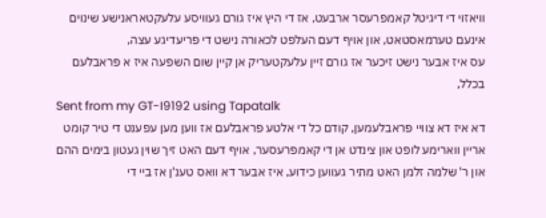וויאזוי די דיגיטל קאמפרעסר ארבעט, אז די היץ איז גורם געוויסע עלעקטאראנישע שינוים אינעם טערמאסטאט, און אויף דעם העלפט לכאורה נישט די פריעדיגע עצה,
עס איז אבער נישט זיכער אז גורם זיין עלעקטעריק אן קיין שום השפעה איז א פראבלעם בכלל,
Sent from my GT-I9192 using Tapatalk
דא איז דא צוויי פראבלעמען, קודם כל די אלטע פראבלעם אז ווען מען עפענט די טיר קומט אריין ווארימע לופט און צינדט אן די קאמפרעסער, אויף דעם האט זיך שוין געטון בימים ההם און ר' שלמה זלמן האט מתיר געווען כידוע, איז אבער דא וואס טענ'ן אז ביי די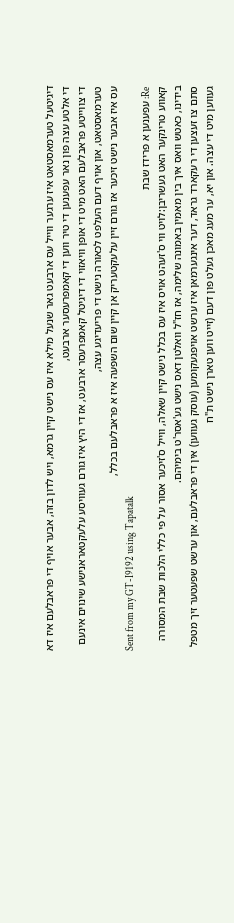דיגיטעל טערמאסטאט איז ערגער ווייל עס ארבעט גאר שנעל מילא איז עס נישט קיין גרמא, ויש לדון בזה, אבער אויף די פראבלעם איז דא די אלטע עצה פון נאר עפענען די טיר ווען די קאמפרעסער ארבעט,
די צווייטע פראבלעם האט מיט די אופן וויאזוי די דיגיטל קאמפרעסר ארבעט, אז די היץ איז גורם געוויסע עלעקטאראנישע שינוים אינעם טערמאסטאט, און אויף דעם העלפט לכאורה נישט די פריעדיגע עצה,
עס איז אבער נישט זיכער אז גורם זיין עלעקטעריק אן קיין שום השפעה איז א פראבלעם בכלל,
Sent from my GT-I9192 using Tapatalk
Re: עפענען א פרידז שבת
קאווע טרינקער האט געשריבן:לויט ווי ס'זעהט אויס איז עס בכלל נישט קיין שאלה, ווייל ס'זיכער אסור על פי כללי הלכות שבת המסורה בידינו, כאטש וואס איך בין מאמין באמונה שלימה, אז חז"ל וואלטן דאס נישט גע'אסר'ט בימיהם.
סתם צו זעצען די רעקארד גראד, דער אינגערמאן איז ערשט אויפגעקומען (עוסק געווען) אין די פראבלעם, און ערשט שפעטער זיך מטפל געווען מיט די עצה. און יא, ער מעג מאכן געלט פון דעם (זייט ווען טארן נישט ת"ח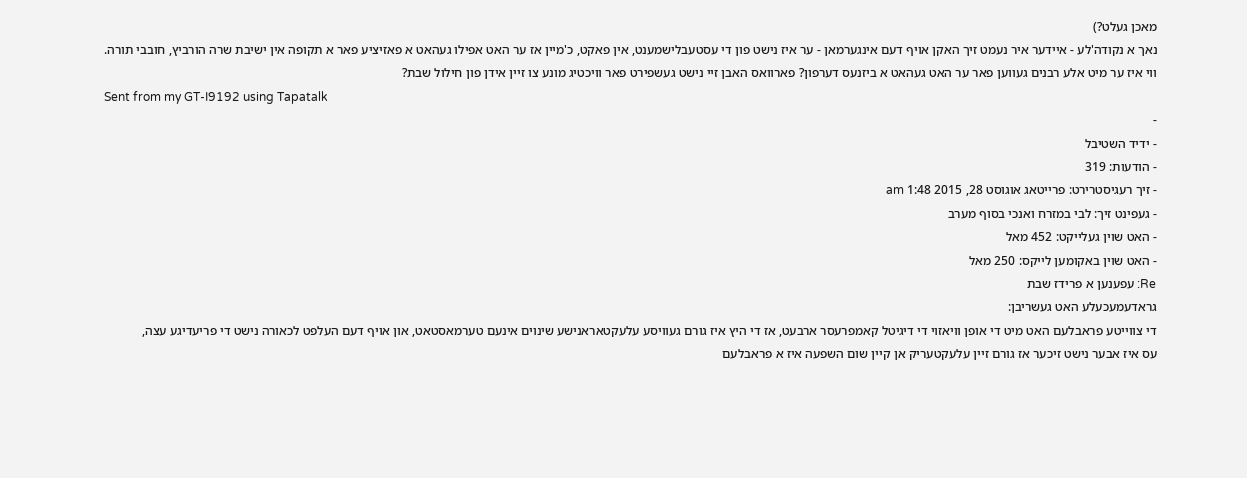מאכן געלט?)
נאך א נקודה'לע - איידער איר נעמט זיך האקן אויף דעם אינגערמאן - ער איז נישט פון די עסטעבלישמענט, אין פאקט, כ'מיין אז ער האט אפילו געהאט א פאזיציע פאר א תקופה אין ישיבת שרה הורביץ, חובבי תורה.
ווי איז ער מיט אלע רבנים געווען פאר ער האט געהאט א ביזנעס דערפון? פארוואס האבן זיי נישט געשפירט פאר וויכטיג מונע צו זיין אידן פון חילול שבת?
Sent from my GT-I9192 using Tapatalk
-
- ידיד השטיבל
- הודעות: 319
- זיך רעגיסטרירט: פרייטאג אוגוסט 28, 2015 1:48 am
- געפינט זיך: לבי במזרח ואנכי בסוף מערב
- האט שוין געלייקט: 452 מאל
- האט שוין באקומען לייקס: 250 מאל
Re: עפענען א פרידז שבת
גראדעמעכעלע האט געשריבן:
די צווייטע פראבלעם האט מיט די אופן וויאזוי די דיגיטל קאמפרעסר ארבעט, אז די היץ איז גורם געוויסע עלעקטאראנישע שינוים אינעם טערמאסטאט, און אויף דעם העלפט לכאורה נישט די פריעדיגע עצה,
עס איז אבער נישט זיכער אז גורם זיין עלעקטעריק אן קיין שום השפעה איז א פראבלעם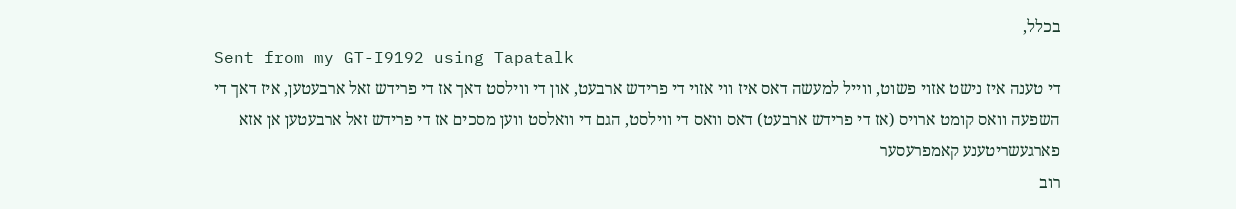בכלל,
Sent from my GT-I9192 using Tapatalk
די טענה איז נישט אזוי פשוט, ווייל למעשה דאס איז ווי אזוי די פרידש ארבעט, און די ווילסט דאך אז די פרידש זאל ארבעטען, איז דאך די השפעה וואס קומט ארויס (אז די פרידש ארבעט) דאס וואס די ווילסט, הגם די וואלסט ווען מסכים אז די פרידש זאל ארבעטען אן אזא פארגעשריטענע קאמפרעסער
רוב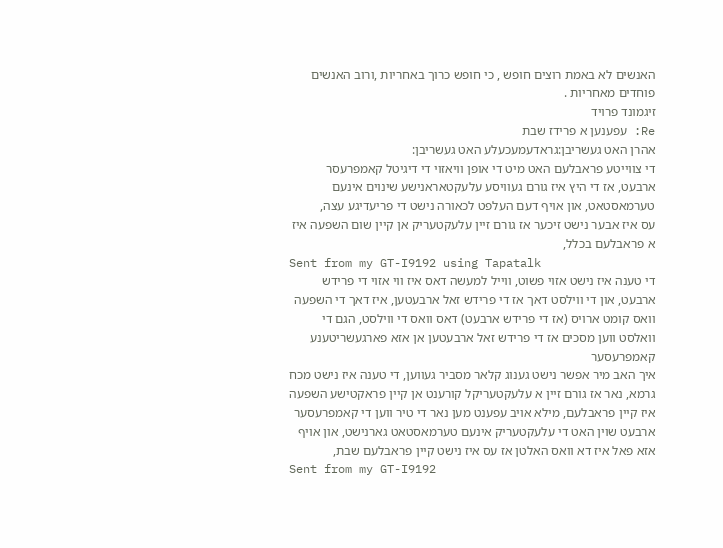האנשים לא באמת רוצים חופש , כי חופש כרוך באחריות ,ורוב האנשים פוחדים מאחריות .
זיגמונד פרויד
Re: עפענען א פרידז שבת
אהרן האט געשריבן:גראדעמעכעלע האט געשריבן:
די צווייטע פראבלעם האט מיט די אופן וויאזוי די דיגיטל קאמפרעסר ארבעט, אז די היץ איז גורם געוויסע עלעקטאראנישע שינוים אינעם טערמאסטאט, און אויף דעם העלפט לכאורה נישט די פריעדיגע עצה,
עס איז אבער נישט זיכער אז גורם זיין עלעקטעריק אן קיין שום השפעה איז א פראבלעם בכלל,
Sent from my GT-I9192 using Tapatalk
די טענה איז נישט אזוי פשוט, ווייל למעשה דאס איז ווי אזוי די פרידש ארבעט, און די ווילסט דאך אז די פרידש זאל ארבעטען, איז דאך די השפעה וואס קומט ארויס (אז די פרידש ארבעט) דאס וואס די ווילסט, הגם די וואלסט ווען מסכים אז די פרידש זאל ארבעטען אן אזא פארגעשריטענע קאמפרעסער
איך האב מיר אפשר נישט גענוג קלאר מסביר געווען, די טענה איז נישט מכח גרמא, נאר אז גורם זיין א עלעקטעריקל קורענט אן קיין פראקטישע השפעה איז קיין פראבלעם, מילא אויב עפענט מען נאר די טיר ווען די קאמפרעסער ארבעט שוין האט די עלעקטעריק אינעם טערמאסטאט גארנישט, און אויף אזא פאל איז דא וואס האלטן אז עס איז נישט קיין פראבלעם שבת,
Sent from my GT-I9192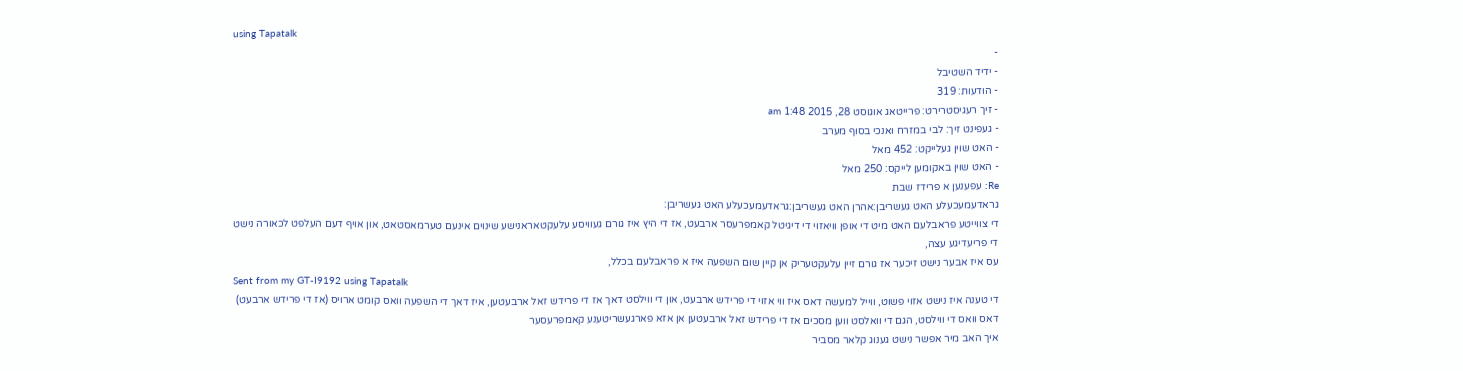using Tapatalk
-
- ידיד השטיבל
- הודעות: 319
- זיך רעגיסטרירט: פרייטאג אוגוסט 28, 2015 1:48 am
- געפינט זיך: לבי במזרח ואנכי בסוף מערב
- האט שוין געלייקט: 452 מאל
- האט שוין באקומען לייקס: 250 מאל
Re: עפענען א פרידז שבת
גראדעמעכעלע האט געשריבן:אהרן האט געשריבן:גראדעמעכעלע האט געשריבן:
די צווייטע פראבלעם האט מיט די אופן וויאזוי די דיגיטל קאמפרעסר ארבעט, אז די היץ איז גורם געוויסע עלעקטאראנישע שינוים אינעם טערמאסטאט, און אויף דעם העלפט לכאורה נישט די פריעדיגע עצה,
עס איז אבער נישט זיכער אז גורם זיין עלעקטעריק אן קיין שום השפעה איז א פראבלעם בכלל,
Sent from my GT-I9192 using Tapatalk
די טענה איז נישט אזוי פשוט, ווייל למעשה דאס איז ווי אזוי די פרידש ארבעט, און די ווילסט דאך אז די פרידש זאל ארבעטען, איז דאך די השפעה וואס קומט ארויס (אז די פרידש ארבעט) דאס וואס די ווילסט, הגם די וואלסט ווען מסכים אז די פרידש זאל ארבעטען אן אזא פארגעשריטענע קאמפרעסער
איך האב מיר אפשר נישט גענוג קלאר מסביר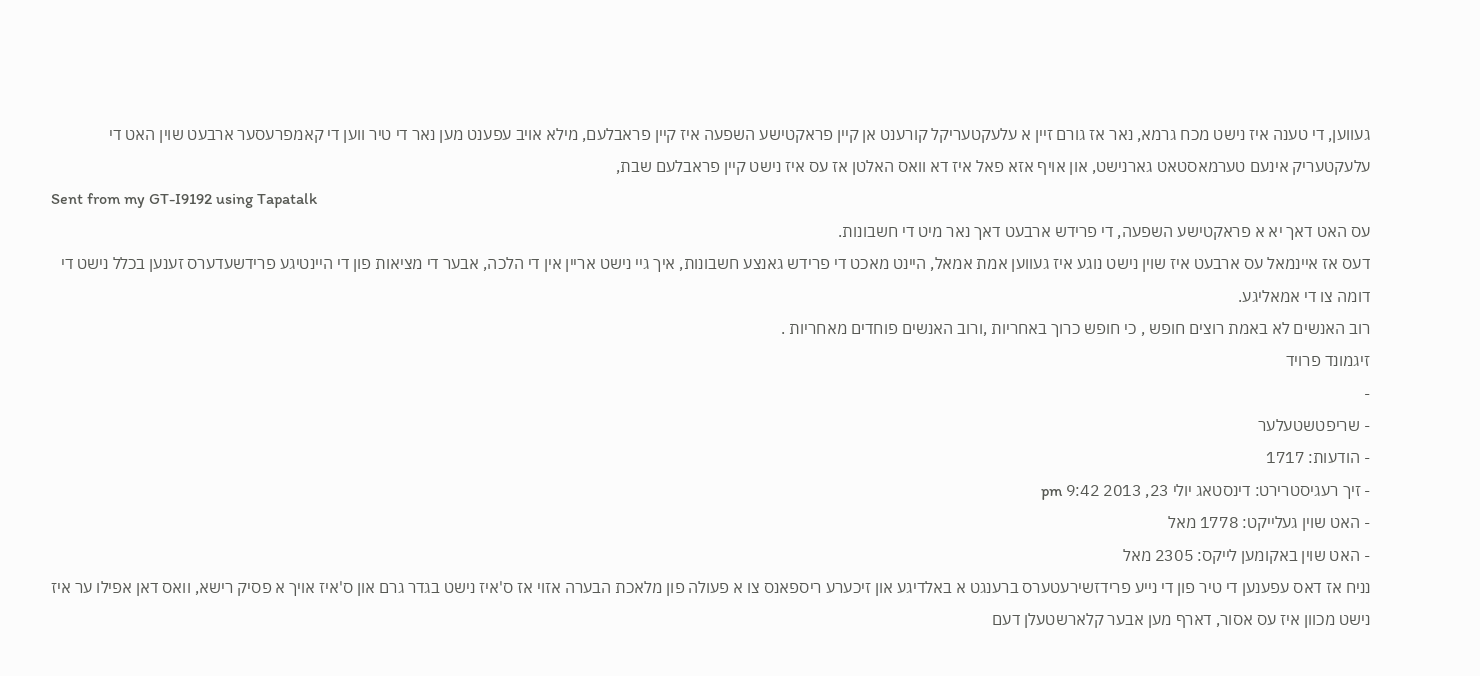געווען, די טענה איז נישט מכח גרמא, נאר אז גורם זיין א עלעקטעריקל קורענט אן קיין פראקטישע השפעה איז קיין פראבלעם, מילא אויב עפענט מען נאר די טיר ווען די קאמפרעסער ארבעט שוין האט די עלעקטעריק אינעם טערמאסטאט גארנישט, און אויף אזא פאל איז דא וואס האלטן אז עס איז נישט קיין פראבלעם שבת,
Sent from my GT-I9192 using Tapatalk
עס האט דאך יא א פראקטישע השפעה, די פרידש ארבעט דאך נאר מיט די חשבונות.
דעס אז איינמאל עס ארבעט איז שוין נישט נוגע איז געווען אמת אמאל, היינט מאכט די פרידש גאנצע חשבונות, איך גיי נישט אריין אין די הלכה, אבער די מציאות פון די היינטיגע פרידשעדערס זענען בכלל נישט די דומה צו די אמאליגע.
רוב האנשים לא באמת רוצים חופש , כי חופש כרוך באחריות ,ורוב האנשים פוחדים מאחריות .
זיגמונד פרויד
-
- שריפטשטעלער
- הודעות: 1717
- זיך רעגיסטרירט: דינסטאג יולי 23, 2013 9:42 pm
- האט שוין געלייקט: 1778 מאל
- האט שוין באקומען לייקס: 2305 מאל
נניח אז דאס עפענען די טיר פון די נייע פרידזשירעטערס ברענגט א באלדיגע און זיכערע ריספאנס צו א פעולה פון מלאכת הבערה אזוי אז ס'איז נישט בגדר גרם און ס'איז אויך א פסיק רישא, וואס דאן אפילו ער איז נישט מכוון איז עס אסור, דארף מען אבער קלארשטעלן דעם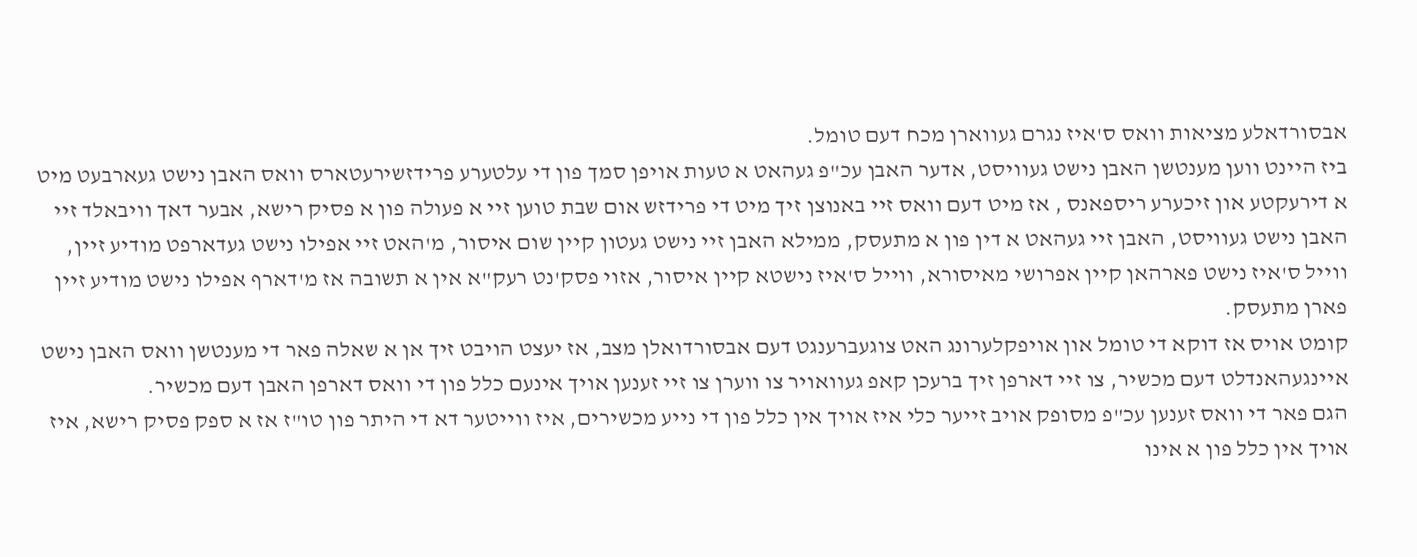אבסורדאלע מציאות וואס ס'איז נגרם געווארן מכח דעם טומל.
ביז היינט ווען מענטשן האבן נישט געוויסט, אדער האבן עכ"פ געהאט א טעות אויפן סמך פון די עלטערע פרידזשירעטארס וואס האבן נישט געארבעט מיט א דירעקטע און זיכערע ריספאנס , אז מיט דעם וואס זיי באנוצן זיך מיט די פרידזש אום שבת טוען זיי א פעולה פון א פסיק רישא, אבער דאך וויבאלד זיי האבן נישט געוויסט, האבן זיי געהאט א דין פון א מתעסק, ממילא האבן זיי נישט געטון קיין שום איסור, מ'האט זיי אפילו נישט געדארפט מודיע זיין, ווייל ס'איז נישט פארהאן קיין אפרושי מאיסורא, ווייל ס'איז נישטא קיין איסור, אזוי פסק'נט רעק"א אין א תשובה אז מ'דארף אפילו נישט מודיע זיין פארן מתעסק.
קומט אויס אז דוקא די טומל און אויפקלערונג האט צוגעברענגט דעם אבסורדואלן מצב, אז יעצט הויבט זיך אן א שאלה פאר די מענטשן וואס האבן נישט איינגעהאנדלט דעם מכשיר, צו זיי דארפן זיך ברעכן קאפ געוואויר צו ווערן צו זיי זענען אויך אינעם כלל פון די וואס דארפן האבן דעם מכשיר.
הגם פאר די וואס זענען עכ"פ מסופק אויב זייער כלי איז אויך אין כלל פון די נייע מכשירים, איז ווייטער דא די היתר פון טו"ז אז א ספק פסיק רישא, איז אויך אין כלל פון א אינו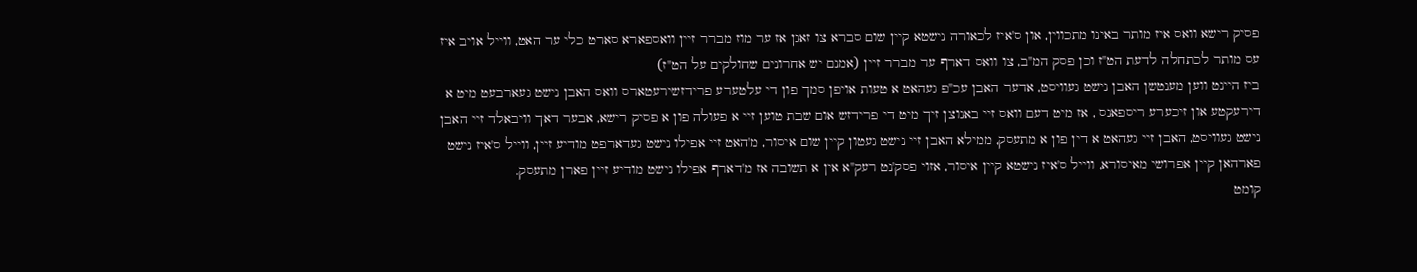פסיק רישא וואס איז מותר באינו מתכווין, און ס'איז לכאורה נישטא קיין שום סברא צו זאגן אז ער מוז מברר זיין וואספארא סארט כלי ער האט, ווייל אויב איז עס מותר לכתחלה לדעת הט"ז וכן פסק המ"ב, צו וואס דארף ער מברר זיין (אמנם יש אחרונים שחולקים על הט"ז)
ביז היינט ווען מענטשן האבן נישט געוויסט, אדער האבן עכ"פ געהאט א טעות אויפן סמך פון די עלטערע פרידזשירעטארס וואס האבן נישט געארבעט מיט א דירעקטע און זיכערע ריספאנס , אז מיט דעם וואס זיי באנוצן זיך מיט די פרידזש אום שבת טוען זיי א פעולה פון א פסיק רישא, אבער דאך וויבאלד זיי האבן נישט געוויסט, האבן זיי געהאט א דין פון א מתעסק, ממילא האבן זיי נישט געטון קיין שום איסור, מ'האט זיי אפילו נישט געדארפט מודיע זיין, ווייל ס'איז נישט פארהאן קיין אפרושי מאיסורא, ווייל ס'איז נישטא קיין איסור, אזוי פסק'נט רעק"א אין א תשובה אז מ'דארף אפילו נישט מודיע זיין פארן מתעסק.
קומט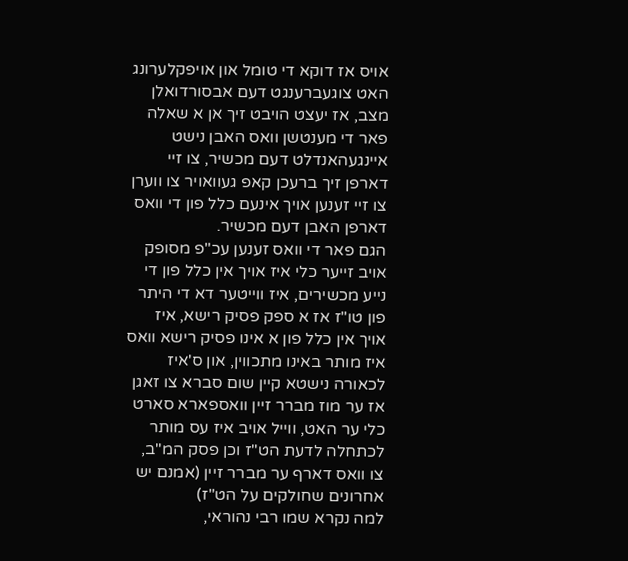אויס אז דוקא די טומל און אויפקלערונג האט צוגעברענגט דעם אבסורדואלן מצב, אז יעצט הויבט זיך אן א שאלה פאר די מענטשן וואס האבן נישט איינגעהאנדלט דעם מכשיר, צו זיי דארפן זיך ברעכן קאפ געוואויר צו ווערן צו זיי זענען אויך אינעם כלל פון די וואס דארפן האבן דעם מכשיר.
הגם פאר די וואס זענען עכ"פ מסופק אויב זייער כלי איז אויך אין כלל פון די נייע מכשירים, איז ווייטער דא די היתר פון טו"ז אז א ספק פסיק רישא, איז אויך אין כלל פון א אינו פסיק רישא וואס איז מותר באינו מתכווין, און ס'איז לכאורה נישטא קיין שום סברא צו זאגן אז ער מוז מברר זיין וואספארא סארט כלי ער האט, ווייל אויב איז עס מותר לכתחלה לדעת הט"ז וכן פסק המ"ב, צו וואס דארף ער מברר זיין (אמנם יש אחרונים שחולקים על הט"ז)
למה נקרא שמו רבי נהוראי,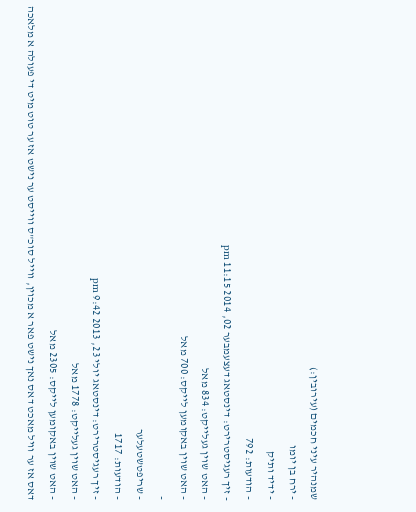שמנהיר עיני חכמים (עירובין:)
- ירח בן יומו
- ידיד ותיק
- הודעות: 792
- זיך רעגיסטרירט: דינסטאג דעצעמבער 02, 2014 11:15 pm
- האט שוין געלייקט: 834 מאל
- האט שוין באקומען לייקס: 700 מאל
-
- שריפטשטעלער
- הודעות: 1717
- זיך רעגיסטרירט: דינסטאג יולי 23, 2013 9:42 pm
- האט שוין געלייקט: 1778 מאל
- האט שוין באקומען לייקס: 2305 מאל
דאס אז ער וויל מאכט דאס נאך נישט פאר א מכוין, ווייל סוכ"ס ווייסט ער נישט אז ער טוט מיט די פעולה א מלאכה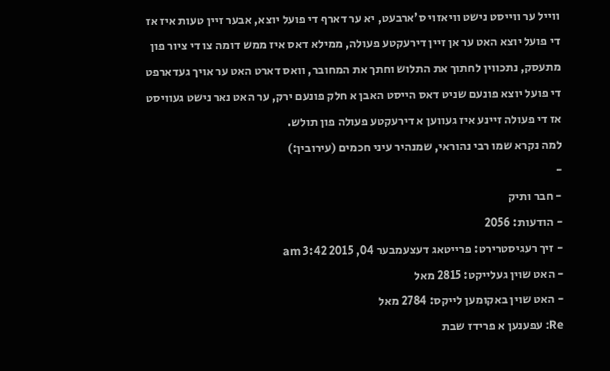ווייל ער ווייסט נישט וויאזוי ס'ארבעט, יא ער דארף די פועל יוצא, אבער זיין טעות איז אז די פועל יוצא האט ער אן זיין דירעקטע פעולה, ממילא דאס איז ממש דומה צו די ציור פון מתעסק, נתכווין לחתוך את התלוש וחתך את המחובר, וואס דארט האט ער אויך געדארפט די פועל יוצא פונעם שניט דאס הייסט האבן א חלק פונעם ירק, ער האט נאר נישט געוויסט אז די פעולה זיינע איז געווען א דירעקטע פעולה פון תולש.
למה נקרא שמו רבי נהוראי, שמנהיר עיני חכמים (עירובין:)
-
- חבר ותיק
- הודעות: 2056
- זיך רעגיסטרירט: פרייטאג דעצעמבער 04, 2015 3:42 am
- האט שוין געלייקט: 2815 מאל
- האט שוין באקומען לייקס: 2784 מאל
Re: עפענען א פרידז שבת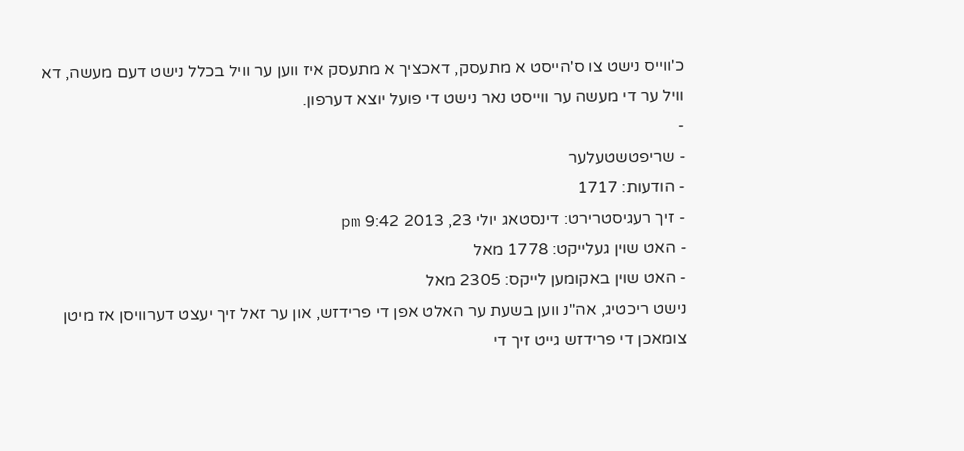כ'ווייס נישט צו ס'הייסט א מתעסק, דאכציך א מתעסק איז ווען ער וויל בכלל נישט דעם מעשה, דא וויל ער די מעשה ער ווייסט נאר נישט די פועל יוצא דערפון.
-
- שריפטשטעלער
- הודעות: 1717
- זיך רעגיסטרירט: דינסטאג יולי 23, 2013 9:42 pm
- האט שוין געלייקט: 1778 מאל
- האט שוין באקומען לייקס: 2305 מאל
נישט ריכטיג, אה"נ ווען בשעת ער האלט אפן די פרידזש, און ער זאל זיך יעצט דערוויסן אז מיטן צומאכן די פרידזש גייט זיך די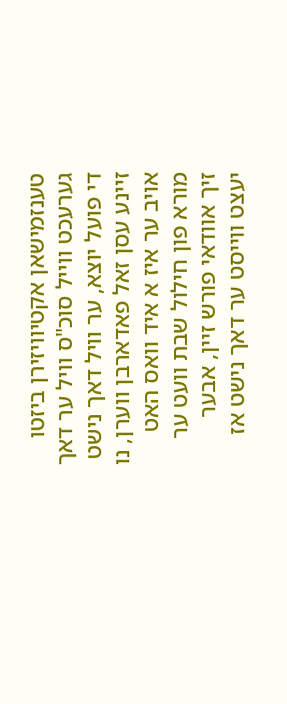טענזמישאן אקטיוויזירן ביזטו גערעכט ווייל סוכ"ס וויל ער דאך די פועל יוצא, ער וויל דאך נישט זיינע עסן זאל פאדארבן ווערן, נו אויב ער איז א איד וואס האט מורא פון חילול שבת וועט ער זיך אוודאי פורש זיין, אבער יעצט ווייסט ער דאך נישט אז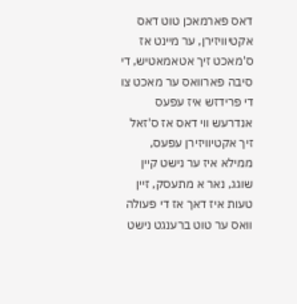דאס פארמאכן טוט דאס אקטיוויזירן, ער מיינט אז ס'מאכט זיך אטאמאטיש, די סיבה פארוואס ער מאכט צו די פרידזש איז עפעס אנדרעש ווי דאס אז ס'זאל זיך אקטיוויזירן עפעס, ממילא איז ער נישט קיין שוגג, נאר א מתעסק, זיין טעות איז דאך אז די פעולה וואס ער טוט ברענגט נישט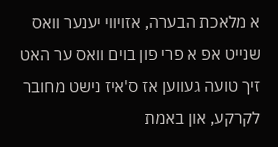א מלאכת הבערה, אזויווי יענער וואס שנייט אפ א פרי פון בוים וואס ער האט זיך טועה געווען אז ס'איז נישט מחובר לקרקע, און באמת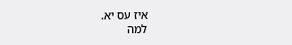איז עס יא.
למה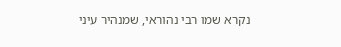נקרא שמו רבי נהוראי, שמנהיר עיני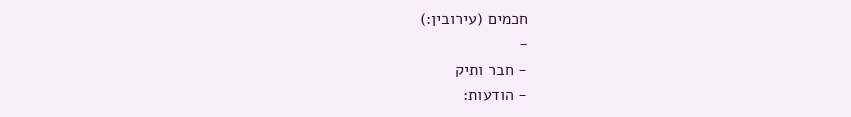חכמים (עירובין:)
-
- חבר ותיק
- הודעות: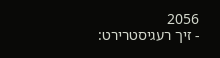2056
- זיך רעגיסטרירט: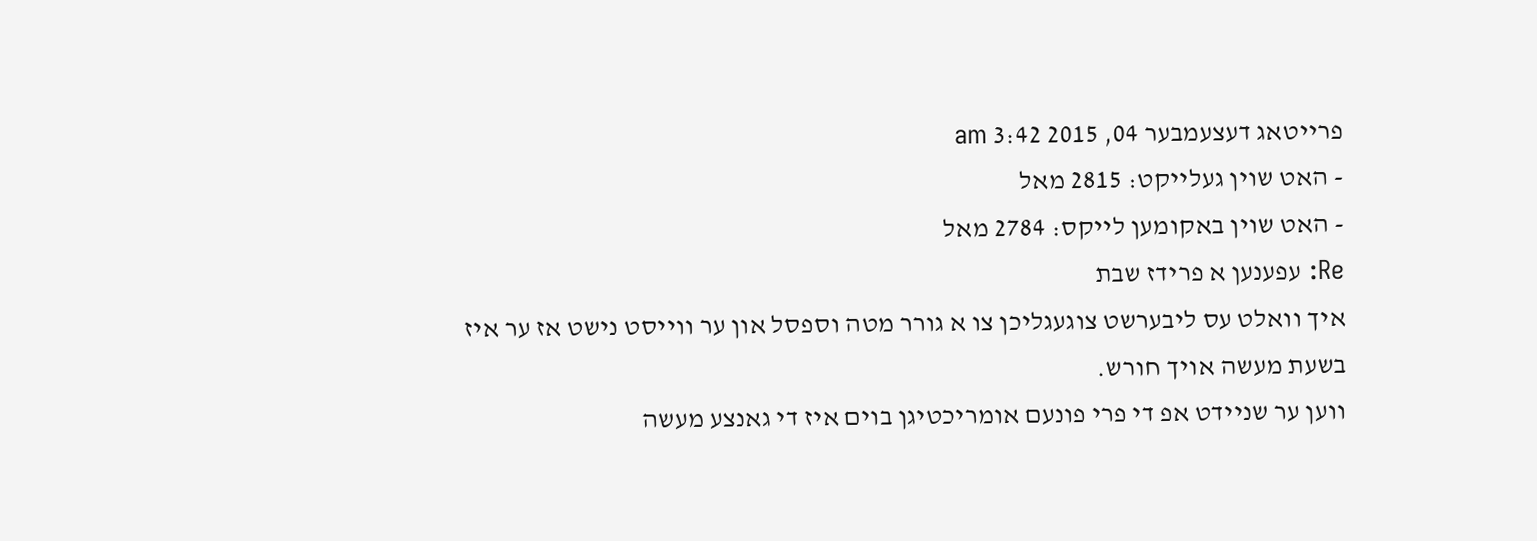פרייטאג דעצעמבער 04, 2015 3:42 am
- האט שוין געלייקט: 2815 מאל
- האט שוין באקומען לייקס: 2784 מאל
Re: עפענען א פרידז שבת
איך וואלט עס ליבערשט צוגעגליכן צו א גורר מטה וספסל און ער ווייסט נישט אז ער איז בשעת מעשה אויך חורש.
ווען ער שניידט אפ די פרי פונעם אומריכטיגן בוים איז די גאנצע מעשה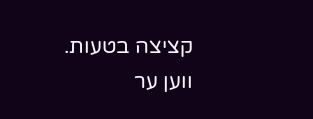קציצה בטעות.
ווען ער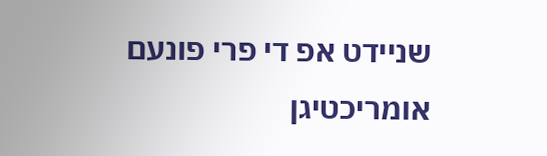שניידט אפ די פרי פונעם אומריכטיגן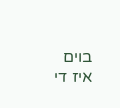בוים איז די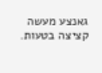גאנצע מעשה קציצה בטעות.